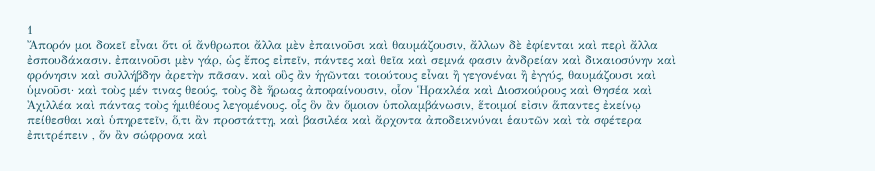1
Ἄπορόν μοι δοκεῖ εἶναι ὅτι οἱ ἄνθρωποι ἄλλα μὲν ἐπαινοῦσι καὶ θαυμάζουσιν, ἄλλων δὲ ἐφίενται καὶ περὶ ἄλλα ἐσπουδάκασιν. ἐπαινοῦσι μὲν γάρ, ὡς ἔπος εἰπεῖν, πάντες καὶ θεῖα καὶ σεμνά φασιν ἀνδρείαν καὶ δικαιοσύνην καὶ φρόνησιν καὶ συλλήβδην ἀρετὴν πᾶσαν. καὶ οὓς ἂν ἡγῶνται τοιούτους εἶναι ἢ γεγονέναι ἢ ἐγγύς, θαυμάζουσι καὶ ὑμνοῦσι· καὶ τοὺς μέν τινας θεούς, τοὺς δὲ ἥρωας ἀποφαίνουσιν, οἷον Ἡρακλέα καὶ Διοσκούρους καὶ Θησέα καὶ Ἀχιλλέα καὶ πάντας τοὺς ἡμιθέους λεγομένους. οἷς ὃν ἂν ὅμοιον ὑπολαμβάνωσιν, ἕτοιμοί εἰσιν ἅπαντες ἐκείνῳ πείθεσθαι καὶ ὑπηρετεῖν, ὅ,τι ἂν προστάττῃ, καὶ βασιλέα καὶ ἄρχοντα ἀποδεικνύναι ἑαυτῶν καὶ τὰ σφέτερα ἐπιτρέπειν , ὅν ἂν σώφρονα καὶ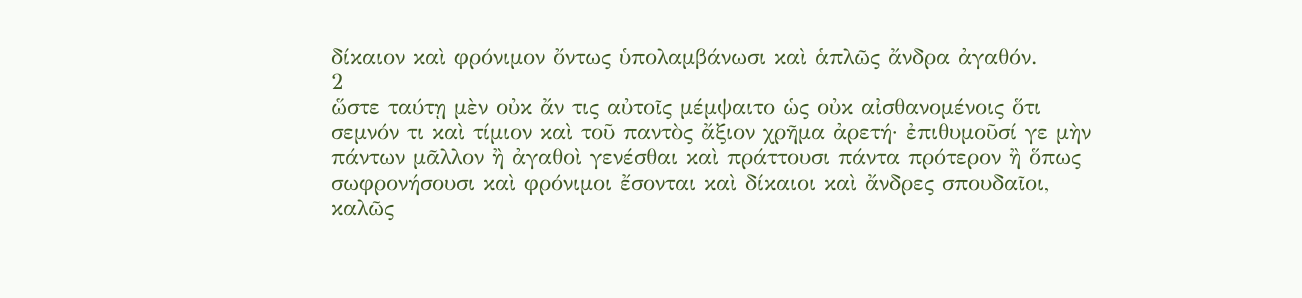δίκαιον καὶ φρόνιμον ὄντως ὑπολαμβάνωσι καὶ ἁπλῶς ἄνδρα ἀγαθόν.
2
ὥστε ταύτῃ μὲν οὐκ ἄν τις αὐτοῖς μέμψαιτο ὡς οὐκ αἰσθανομένοις ὅτι σεμνόν τι καὶ τίμιον καὶ τοῦ παντὸς ἄξιον χρῆμα ἀρετή· ἐπιθυμοῦσί γε μὴν πάντων μᾶλλον ἢ ἀγαθοὶ γενέσθαι καὶ πράττουσι πάντα πρότερον ἢ ὅπως σωφρονήσουσι καὶ φρόνιμοι ἔσονται καὶ δίκαιοι καὶ ἄνδρες σπουδαῖοι, καλῶς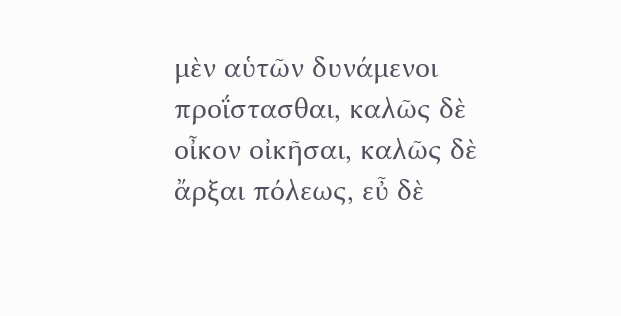μὲν αὑτῶν δυνάμενοι προΐστασθαι, καλῶς δὲ οἶκον οἰκῆσαι, καλῶς δὲ ἄρξαι πόλεως, εὖ δὲ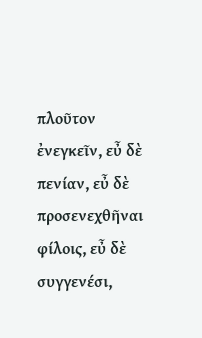πλοῦτον ἐνεγκεῖν, εὖ δὲ πενίαν, εὖ δὲ προσενεχθῆναι φίλοις, εὖ δὲ συγγενέσι,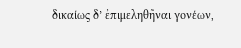δικαίως δ’ ἐπιμεληθῆναι γονέων,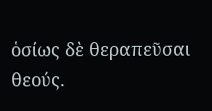ὁσίως δὲ θεραπεῦσαι θεούς.